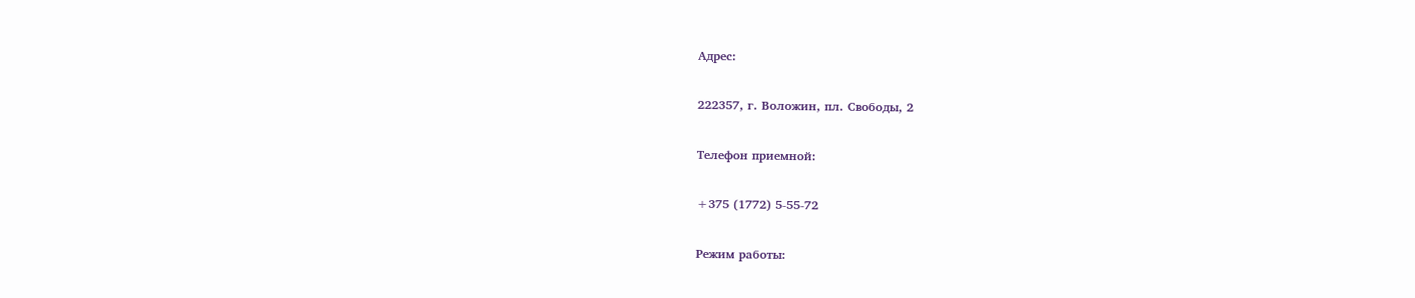Адрес:

222357, г. Воложин, пл. Свободы, 2

Телефон приемной:

+375 (1772) 5-55-72

Режим работы: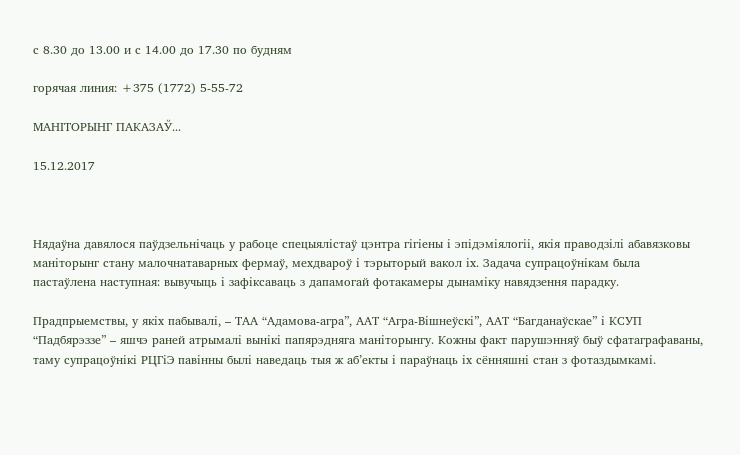с 8.30 до 13.00 и с 14.00 до 17.30 по будням

горячая линия: +375 (1772) 5-55-72

МАНІТОРЫНГ ПАКАЗАЎ...

15.12.2017



Нядаўна давялося паўдзельнічаць у рабоце спецыялістаў цэнтра гігіены і эпідэміялогіі, якія праводзілі абавязковы маніторынг стану малочнатаварных фермаў, мехдвароў і тэрыторый вакол іх. Задача супрацоўнікам была пастаўлена наступная: вывучыць і зафіксаваць з дапамогай фотакамеры дынаміку навядзення парадку.

Прадпрыемствы, у якіх пабывалі, – ТАА “Адамова-агра”, ААТ “Агра-Вішнеўскі”, ААТ “Багданаўскае” і КСУП “Падбярэззе” – яшчэ раней атрымалі вынікі папярэдняга маніторынгу. Кожны факт парушэнняў быў сфатаграфаваны, таму супрацоўнікі РЦГіЭ павінны былі наведаць тыя ж аб’екты і параўнаць іх сённяшні стан з фотаздымкамі.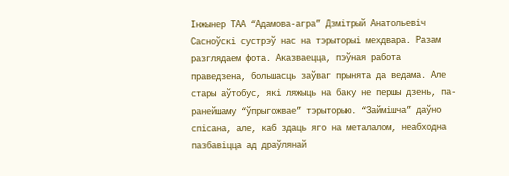Інжынер ТАА “Адамова-агра” Дзмітрый Анатольевіч Сасноўскі сустрэў нас на тэрыторыі мехдвара. Разам разглядаем фота. Аказваецца, пэўная работа праведзена, большасць заўваг прынята да ведама. Але стары аўтобус, які ляжыць на баку не першы дзень, па-ранейшаму “ўпрыгожвае” тэрыторыю. “Займішча” даўно спісана, але, каб здаць яго на металалом, неабходна пазбавіцца ад драўлянай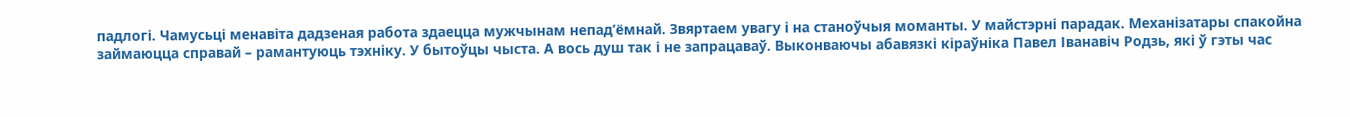падлогі. Чамусьці менавіта дадзеная работа здаецца мужчынам непад’ёмнай. Звяртаем увагу і на станоўчыя моманты. У майстэрні парадак. Механізатары спакойна займаюцца справай – рамантуюць тэхніку. У бытоўцы чыста. А вось душ так і не запрацаваў. Выконваючы абавязкі кіраўніка Павел Іванавіч Родзь, які ў гэты час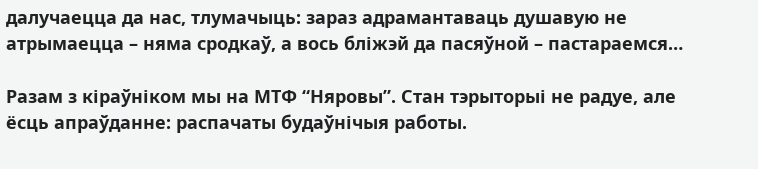далучаецца да нас, тлумачыць: зараз адрамантаваць душавую не атрымаецца – няма сродкаў, а вось бліжэй да пасяўной – пастараемся…

Разам з кіраўніком мы на МТФ “Няровы”. Стан тэрыторыі не радуе, але ёсць апраўданне: распачаты будаўнічыя работы.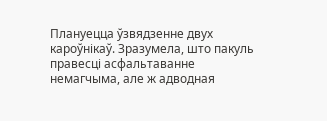Плануецца ўзвядзенне двух кароўнікаў. Зразумела, што пакуль правесці асфальтаванне немагчыма, але ж адводная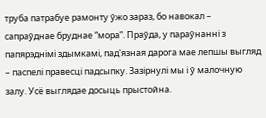труба патрабуе рамонту ўжо зараз, бо навокал – сапраўднае бруднае “мора”. Праўда, у параўнанні з папярэднімі здымкамі, пад'язная дарога мае лепшы выгляд – паспелі правесці падсыпку. Зазірнулі мы і ў малочную залу. Усё выглядае досыць прыстойна.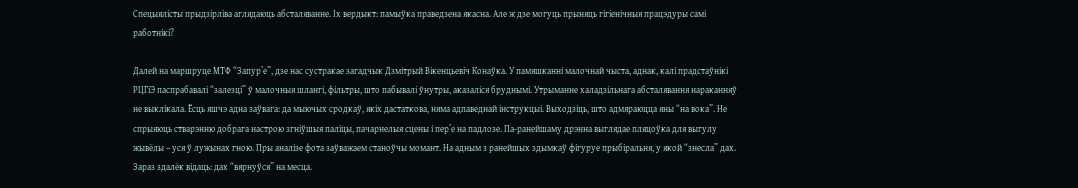Спецыялісты прыдзірліва аглядаюць абсталяванне. Іх вердыкт: памыўка праведзена якасна. Але ж дзе могуць прыняць гігіенічныя працэдуры самі работнікі?

Далей на маршруце МТФ “Запур’е”, дзе нас сустракае загадчык Дзмітрый Вікенцьевіч Конаўка. У памяшканні малочнай чыста, аднак, калі прадстаўнікі РЦГіЭ паспрабавалі “залезці” ў малочныя шлангі, фільтры, што пабывалі ўнутры, аказаліся бруднымі. Утрыманне халадзільнага абсталявання нараканняў не выклікала. Ёсць яшчэ адна заўвага: да мыючых сродкаў, якіх дастаткова, няма адпаведнай інструкцыі. Выходзіць, што адмяраюцца яны “на вока”. Не спрыяюць стварэнню добрага настрою згніўшыя паліцы, пачарнелыя сцены і пер’е на падлозе. Па-ранейшаму дрэнна выглядае пляцоўка для выгулу жывёлы – уся ў лужынах гною. Пры аналізе фота заўважаем станоўчы момант. На адным з ранейшых здымкаў фігуруе прыбіральня, у якой “знесла” дах. Зараз здалёк відаць: дах “вярнуўся” на месца.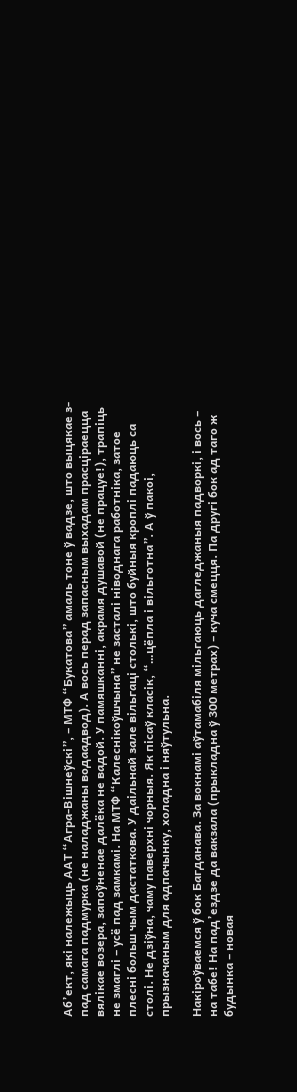Аб’ект, які належыць ААТ “Агра-Вішнеўскі”, – МТФ “Букатова” амаль тоне ў вадзе, што выцякае з-пад самага падмурка (не наладжаны водаадвод). А вось перад запасным выхадам прасціраецца вялікае возера, запоўненае далёка не вадой. У памяшканні, акрамя душавой (не працуе!), трапіць не змаглі – усё пад замкамі. На МТФ “Калеснікоўшчына” не засталі ніводнага работніка, затое плесні больш чым дастаткова. У даільнай зале вільгаці столькі, што буйныя кроплі падаюць са столі. Не дзіўна, чаму паверхні чорныя. Як пісаў класік, “…цёпла і вільготна”. А ў пакоі, прызначаным для адпачынку, холадна і няўтульна.

Накіроўваемся ў бок Багданава. За вокнамі аўтамабіля мільгаюць дагледжаныя падворкі, і вось – на табе! На пад’ездзе да вакзала (прыкладна ў 300 метрах) – куча смецця. Па другі бок ад таго ж будынка – новая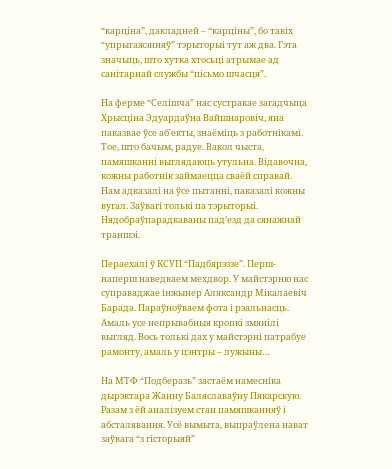“карціна”, дакладней – “карціны”, бо такіх “упрыгажэнняў” тэрыторыі тут аж два. Гэта значыць, што хутка хтосьці атрымае ад санітарнай службы “пісьмо шчасця”.

На ферме “Селішча” нас сустракае загадчыца Хрысціна Эдуардаўна Вайшнаровіч, яна паказвае ўсе аб'екты, знаёміць з работнікамі. Тое, што бачым, радуе. Вакол чыста, памяшканні выглядаюць утульна. Відавочна, кожны работнік займаецца сваёй справай. Нам адказалі на ўсе пытанні, паказалі кожны вугал. Заўвагі толькі па тэрыторыі. Нядобраўпарадкаваны пад’езд да сянажнай траншэі.

Пераехалі ў КСУП “Падбярэззе”. Перш-наперш наведваем мехдвор. У майстэрню нас суправаджае інжынер Аляксандр Мікалаевіч Барада. Параўноўваем фота і рэальнасць. Амаль усе непрывабныя кропкі змянілі выгляд. Вось толькі дах у майстэрні патрабуе рамонту, амаль у цэнтры – лужыны…

На МТФ “Подберазь” застаём намесніка дырэктара Жанну Баляславаўну Пякарскую. Разам з ёй аналізуем стан памяшканняў і абсталявання. Усё вымыта, выпраўлена нават заўвага “з гісторыяй”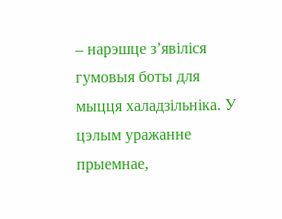– нарэшце з’явіліся гумовыя боты для мыцця халадзільніка. У цэлым уражанне прыемнае,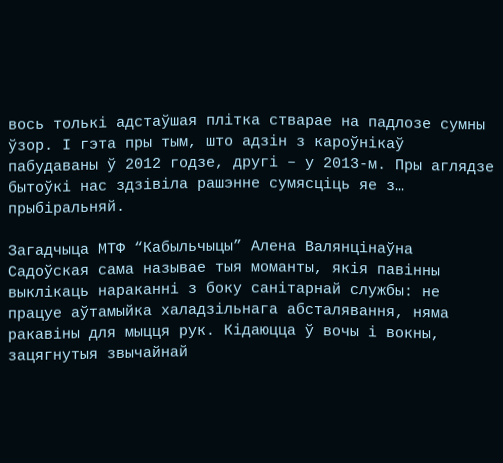вось толькі адстаўшая плітка стварае на падлозе сумны ўзор. І гэта пры тым, што адзін з кароўнікаў пабудаваны ў 2012 годзе, другі – у 2013-м. Пры аглядзе бытоўкі нас здзівіла рашэнне сумясціць яе з… прыбіральняй.

Загадчыца МТФ “Кабыльчыцы” Алена Валянцінаўна Садоўская сама называе тыя моманты, якія павінны выклікаць нараканні з боку санітарнай службы: не працуе аўтамыйка халадзільнага абсталявання, няма ракавіны для мыцця рук. Кідаюцца ў вочы і вокны, зацягнутыя звычайнай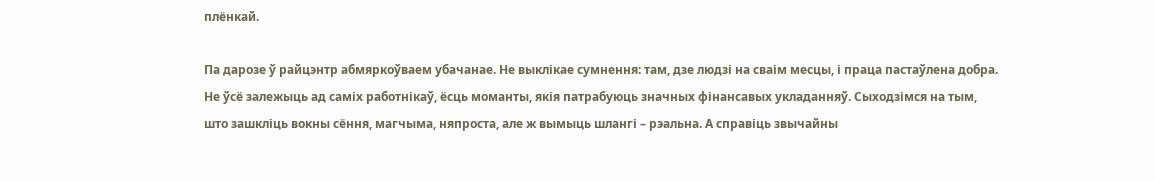плёнкай.

Па дарозе ў райцэнтр абмяркоўваем убачанае. Не выклікае сумнення: там, дзе людзі на сваім месцы, і праца пастаўлена добра. Не ўсё залежыць ад саміх работнікаў, ёсць моманты, якія патрабуюць значных фінансавых укладанняў. Сыходзімся на тым, што зашкліць вокны сёння, магчыма, няпроста, але ж вымыць шлангі – рэальна. А справіць звычайны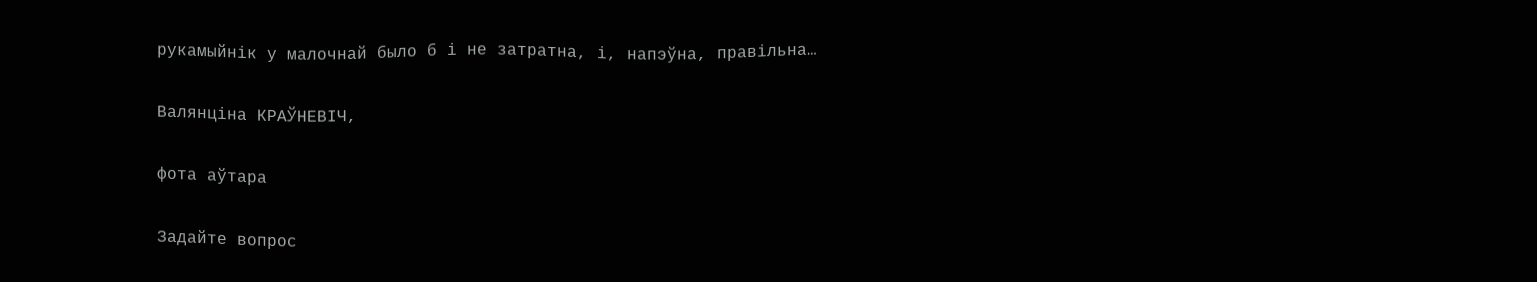рукамыйнік у малочнай было б і не затратна, і, напэўна, правільна…

Валянціна КРАЎНЕВІЧ,

фота аўтара

Задайте вопрос